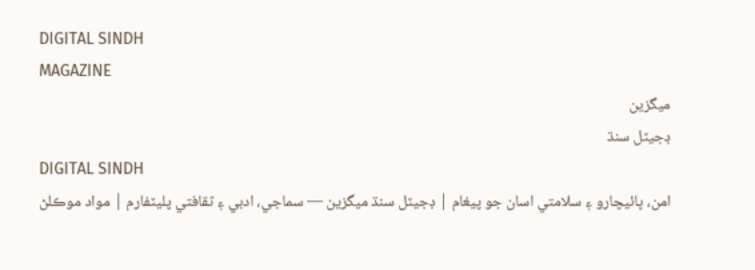DIGITAL SINDH
MAGAZINE
ميگزين
ڊجيٽل سنڌ
DIGITAL SINDH
امن، ڀائيچارو ۽ سلامتي اسان جو پيغام | ڊجيٽل سنڌ ميگزين — سماجي، ادبي ۽ ثقافتي پليٽفارم | مواد موڪلڻ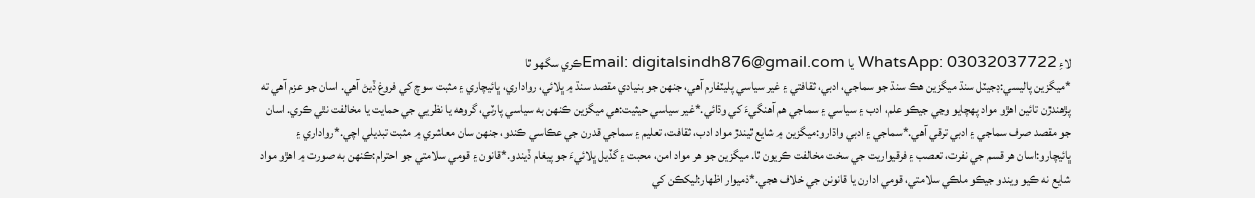لاءِ WhatsApp: 03032037722 يا Email: digitalsindh876@gmail.comڪري سگهو ٿا
*ميگزين پاليسي:ڊجيٽل سنڌ ميگزين هڪ سنڌ جو سماجي، ادبي، ثقافتي ۽ غير سياسي پليٽفارم آهي، جنهن جو بنيادي مقصد سنڌ ۾ ڀلائي، رواداري، ڀائيچاري ۽ مثبت سوچ کي فروغ ڏيڻ آهي. اسان جو عزم آهي ته پڙهندڙن تائين اهڙو مواد پهچايو وڃي جيڪو علم، ادب ۽ سياسي ۽ سماجي هم آهنگيءَ کي وڌائي.*غير سياسي حيثيت:هي ميگزين ڪنهن به سياسي پارٽي، گروهه يا نظريي جي حمايت يا مخالفت نٿي ڪري. اسان جو مقصد صرف سماجي ۽ ادبي ترقي آهي.*سماجي ۽ ادبي واڌارو:ميگزين ۾ شايع ٿيندڙ مواد ادب، ثقافت، تعليم ۽ سماجي قدرن جي عڪاسي ڪندو، جنهن سان معاشري ۾ مثبت تبديلي اچي.*رواداري ۽ ڀائيچارو:اسان هر قسم جي نفرت، تعصب ۽ فرقيواريت جي سخت مخالفت ڪريون ٿا. ميگزين جو هر مواد امن، محبت ۽ گڏيل ڀلائيءَ جو پيغام ڏيندو.*قانون ۽ قومي سلامتي جو احترام:ڪنهن به صورت ۾ اهڙو مواد شايع نه ڪيو ويندو جيڪو ملڪي سلامتي، قومي ادارن يا قانونن جي خلاف هجي.*ذميوار اظهار:ليکڪن کي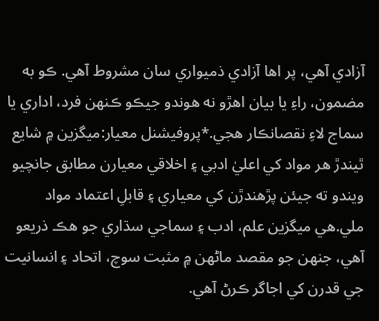آزادي آهي، پر اها آزادي ذميواري سان مشروط آهي. ڪو به مضمون، راءِ يا بيان اهڙو نه هوندو جيڪو ڪنهن فرد، اداري يا سماج لاءِ نقصانڪار هجي.*پروفيشنل معيار:ميگزين ۾ شايع ٿيندڙ هر مواد کي اعليٰ ادبي ۽ اخلاقي معيارن مطابق جانچيو ويندو ته جيئن پڙهندڙن کي معياري ۽ قابلِ اعتماد مواد ملي.هي ميگزين علم، ادب ۽ سماجي سڌاري جو هڪ ذريعو آهي، جنهن جو مقصد ماڻهن ۾ مثبت سوچ، اتحاد ۽ انسانيت جي قدرن کي اجاگر ڪرڻ آهي.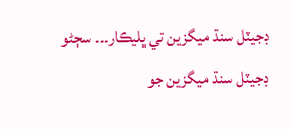ڊجيٽل سنڌ ميگزين تي ڀليڪار۔۔۔ سڄڻو ڊجيٽل سنڌ ميگزين جو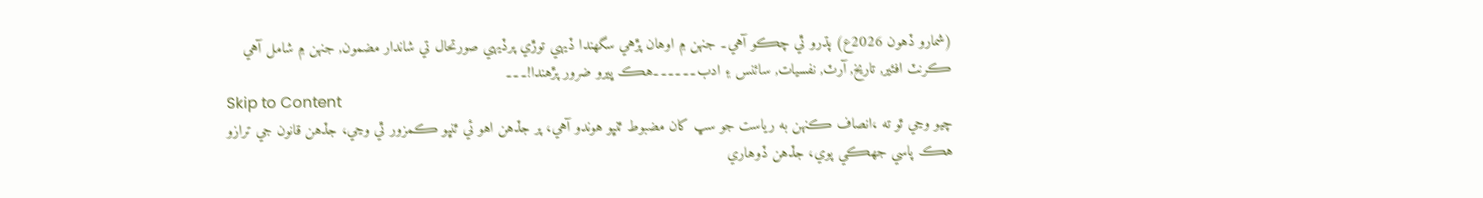(شمارو ڏهون 2026ع) پڌرو ٿي چڪو آهي۔ جنهن ۾ اوهان پڙهي سگهندا ڏيهي توڙي پرڏيهي صورتحال تي شاندار مضمون, جنهن ۾ شامل آهي ڪرنٽ افئير, تاريخ, آرٽ, نفسيات, سائنس ۽ ادب۔۔۔۔۔۔هڪ ڀيرو ضرور پڙهندا!۔۔۔
Skip to Content
چيو وڃي ٿو ته ،انصاف ڪنهن به رياست جو سڀ کان مضبوط ٿنڀو هوندو آهي، پر جڏهن اهو ئي ٿنڀو ڪمزور ٿي وڃي، جڏهن قانون جي ترازو هڪ پاسي جهڪي پوي، جڏهن ڏوهاري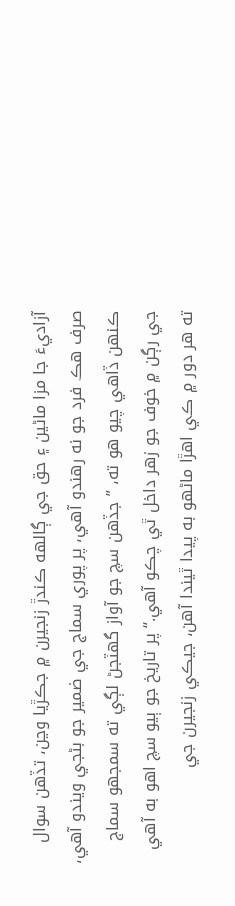آزاديءَ جا مزا ماڻين ۽ حق جي ڳالهه ڪندڙ زنجيرن ۾ جڪڙيا وڃن، تڏهن سوال صرف هڪ فرد جو نه رهندو آهي، پر پوري سماج جي ضمير جو بڻجي ويندو آهي، ڪنهن ڏاھي چيو هو ته، ”جڏهن سچ جو آواز گهٽجڻ لڳي ته سمجهو سماج جي رڳن ۾ خوف جو زهر داخل ٿي چڪو آهي.“پر تاريخ جو ٻيو سچ اهو به آهي ته هر دور ۾ ڪي اهڙا ماڻهو به پيدا ٿيندا آهن، جيڪي زنجيرن جي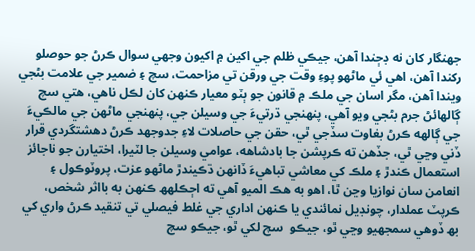جهنگار کان نه ڊڄندا آهن، جيڪي ظلم جي اکين ۾ اکيون وجهي سوال ڪرڻ جو حوصلو رکندا آهن، اهي ئي ماڻهو پوءِ وقت جي ورقن تي مزاحمت، سچ ۽ ضمير جي علامت بڻجي ويندا آهن، مگر اسان جي ملڪ ۾ قانون جو ٻٽو معيار ڪنهن کان لڪل ناهي، هتي سچ ڳالهائڻ جرم بڻجي ويو آهي، پنهنجي ڌرتيءَ جي وسيلن جي، پنهنجي ماڻهن جي مالڪيءَ جي ڳالهه ڪرڻ بغاوت سڏجي ٿي، حقن جي حاصلات لاءِ جدوجهد ڪرڻ دهشتگردي قرار ڏني وڃي ٿي، جڏهن ته ڪرپشن جا بادشاهه، عوامي وسيلن جا لٽيرا، اختيارن جو ناجائز استعمال ڪندڙ ۽ ملڪ کي معاشي تباهيءَ ڏانهن ڌڪيندڙ ماڻهو عزت، پروٽوڪول ۽ انعامن سان نوازيا وڃن ٿا، اهو به هڪ الميو آهي ته اڄڪلھھ ڪنهن به بااثر شخص، ڪرپٽ عملدار، چونڊيل نمائندي يا ڪنهن اداري جي غلط فيصلي تي تنقيد ڪرڻ واري کي بھ ڏوھي سمجھيو وڃي ٿو، جيڪو  سچ لکي ٿو، جيڪو سچ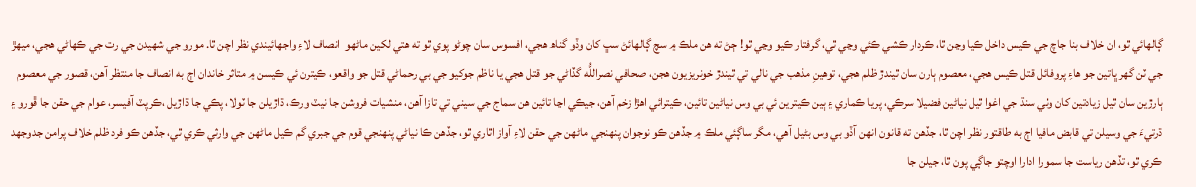ڳالهائي ٿو، ان خلاف بنا جاچ جي ڪيس داخل ڪيا وڃن ٿا، ڪردار ڪشي ڪئي وڃي ٿي، گرفتار ڪيو وڃي ٿو! ڄڻ ته هن ملڪ ۾ سچ ڳالهائڻ سڀ کان وڏو گناھ هجي، افسوس سان چوڻو پوي ٿو ته هتي لکين ماڻھو  انصاف لاءِ واجھائيندي نظر اچن ٿا. مورو جي شھيدن جي رت جي ڪھاڻي ھجي، ميهڙ جي ٽن گهر ڀاتين جو هاءِ پروفائل قتل ڪيس هجي، معصوم ٻارن سان ٿيندڙ ظلم هجي، توهينِ مذهب جي نالي تي ٿيندڙ خونريزيون هجن، صحافي نصراللُّه گڏاڻي جو قتل هجي يا ناظم جوکيو جي بي رحماڻي قتل جو واقعو، ڪيترن ئي ڪيسن ۾ متاثر خاندان اڄ به انصاف جا منتظر آهن، قصور جي معصوم ٻارڙين سان ٿيل زيادتين کان وٺي سنڌ جي اغوا ٿيل نياڻين فضيلا سرڪي، پريا ڪماري ۽ ٻين ڪيترين ئي بي وس نياڻين تائين، ڪيترائي اهڙا زخم آهن، جيڪي اڃا تائين هن سماج جي سيني تي تازا آهن، منشيات فروشن جا نيٽ ورڪ، ڌاڙيلن جا ٽولا، پڪي جا ڌاڙيل ،ڪرپٽ آفيسر، عوام جي حقن جا ڦورو ۽ ڌرتيءَ جي وسيلن تي قابض مافيا اڄ به طاقتور نظر اچن ٿا، جڏهن ته قانون انهن آڏو بي وس بڻيل آھي، مگر ساڳئي ملڪ ۾ جڏهن ڪو نوجوان پنهنجي ماڻهن جي حقن لاءِ آواز اٿاري ٿو، جڏهن ڪا نياڻي پنهنجي قوم جي جبري گم ڪيل ماڻهن جي وارثي ڪري ٿي، جڏهن ڪو فرد ظلم خلاف پرامن جدوجهد ڪري ٿو، تڏهن رياست جا سمورا ادارا اوچتو جاڳي پون ٿا، جيلن جا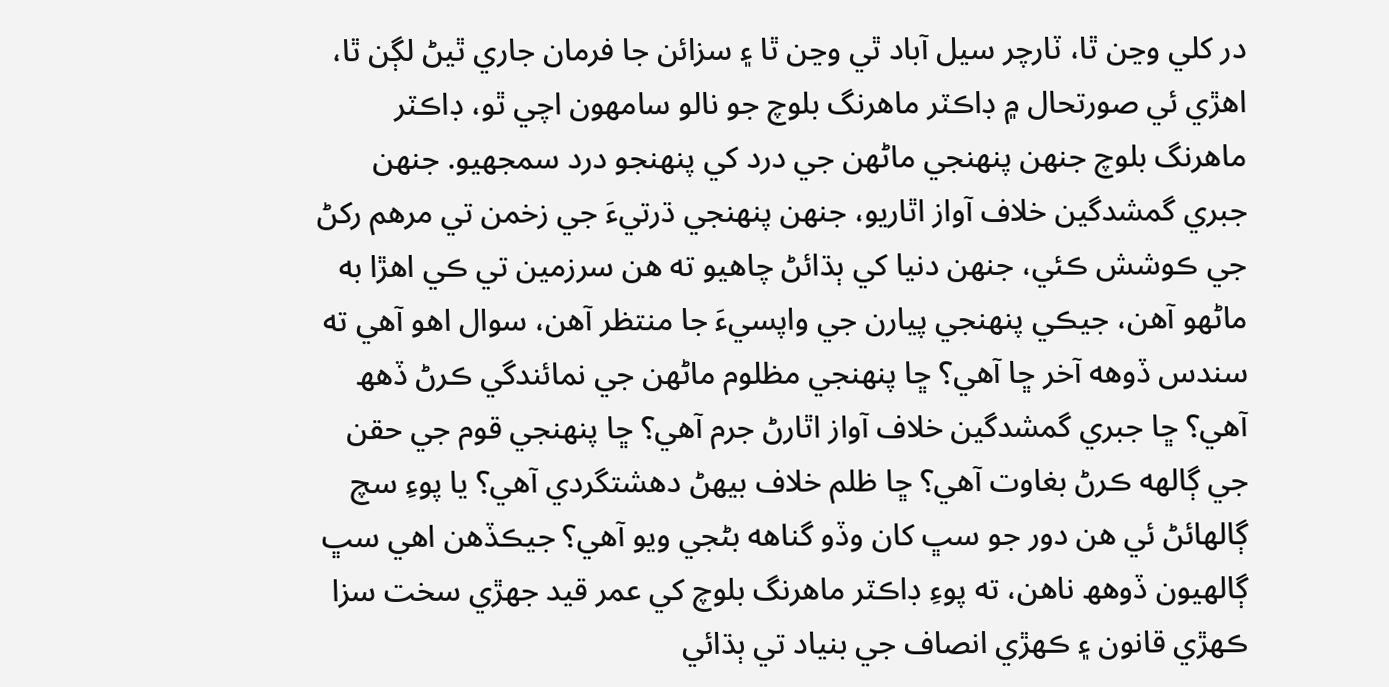در کلي وڃن ٿا، ٽارچر سيل آباد ٿي وڃن ٿا ۽ سزائن جا فرمان جاري ٿيڻ لڳن ٿا، اهڙي ئي صورتحال ۾ ڊاڪٽر ماهرنگ بلوچ جو نالو سامهون اچي ٿو، ڊاڪٽر ماهرنگ بلوچ جنهن پنهنجي ماڻهن جي درد کي پنهنجو درد سمجهيو. جنهن جبري گمشدگين خلاف آواز اٿاريو، جنهن پنهنجي ڌرتيءَ جي زخمن تي مرهم رکڻ جي ڪوشش ڪئي، جنهن دنيا کي ٻڌائڻ چاهيو ته هن سرزمين تي ڪي اهڙا به ماڻهو آهن، جيڪي پنهنجي پيارن جي واپسيءَ جا منتظر آهن، سوال اهو آهي ته سندس ڏوهه آخر ڇا آهي؟ ڇا پنهنجي مظلوم ماڻهن جي نمائندگي ڪرڻ ڏھھ آهي؟ ڇا جبري گمشدگين خلاف آواز اٿارڻ جرم آهي؟ ڇا پنهنجي قوم جي حقن جي ڳالهه ڪرڻ بغاوت آهي؟ ڇا ظلم خلاف بيهڻ دهشتگردي آهي؟ يا پوءِ سچ ڳالهائڻ ئي هن دور جو سڀ کان وڏو گناهه بڻجي ويو آهي؟ جيڪڏهن اهي سڀ ڳالهيون ڏوھھ ناهن، ته پوءِ ڊاڪٽر ماهرنگ بلوچ کي عمر قيد جهڙي سخت سزا ڪهڙي قانون ۽ ڪهڙي انصاف جي بنياد تي ٻڌائي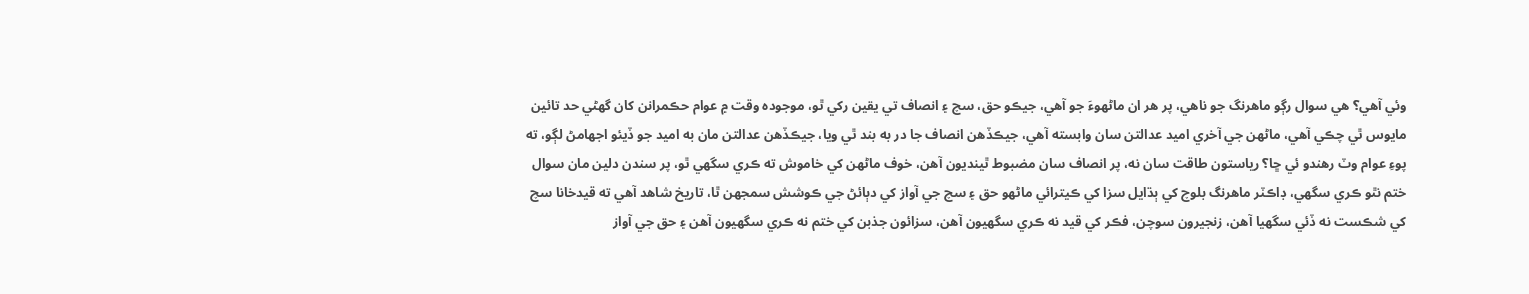وئي آهي؟ هي سوال رڳو ماهرنگ جو ناهي، پر هر ان ماڻهوءَ جو آهي، جيڪو حق، سچ ۽ انصاف تي يقين رکي ٿو، موجوده وقت ۾ عوام حڪمرانن کان گهڻي حد تائين مايوس ٿي چڪي آهي، ماڻهن جي آخري اميد عدالتن سان وابسته آهي، جيڪڏهن انصاف جا در به بند ٿي ويا، جيڪڏهن عدالتن مان به اميد جو ڏيئو اجهامڻ لڳو، ته پوءِ عوام وٽ رهندو ئي ڇا؟ رياستون طاقت سان نه، پر انصاف سان مضبوط ٿينديون آهن، خوف ماڻهن کي خاموش ته ڪري سگهي ٿو، پر سندن دلين مان سوال ختم نٿو ڪري سگهي، ڊاڪٽر ماهرنگ بلوچ کي ٻڌايل سزا کي ڪيترائي ماڻهو حق ۽ سچ جي آواز کي دٻائڻ جي ڪوشش سمجهن ٿا، تاريخ شاهد آهي ته قيدخانا سچ کي شڪست نه ڏئي سگهيا آهن، زنجيرون سوچن، فڪر کي قيد نه ڪري سگهيون آهن، سزائون جذبن کي ختم نه ڪري سگهيون آهن ۽ حق جي آواز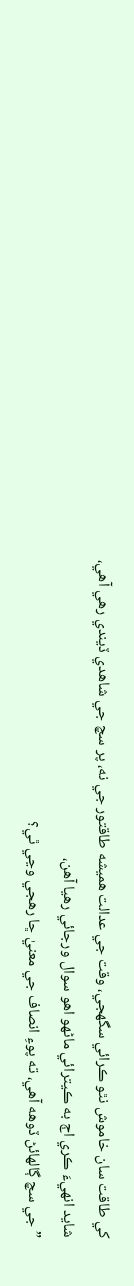کي طاقت سان خاموش نٿو ڪرائي سگهجي، وقت جي عدالت هميشه طاقتور جي نه، پر سچ جي شاهدي ڏيندي رھي آهي،
شايد انهيءَ ڪري اڄ به ڪيترائي ماڻهو اهو سوال ورجائي رهيا آهن،
”جي سچ ڳالهائڻ ڏوهه آهي، ته پوءِ انصاف جي معنيٰ ڇا رهجي وڃي ٿي؟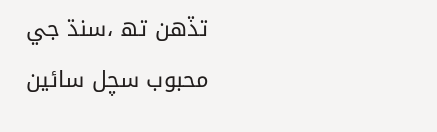تڏھن تھ ،سنڌ جي محبوب سچل سائين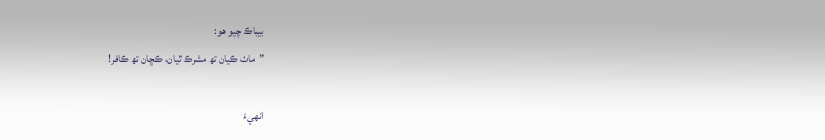بيباڪ چيو ھو:
”ماٺ ڪيان تھ مشرڪ ٿيان، ڪڇان تھ ڪافر!

انھيءَ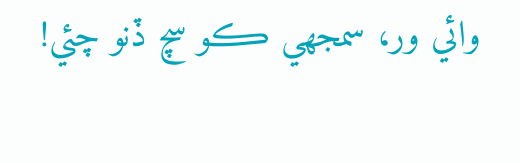وائي ور، سمجھي ڪو سچ ڏنو چئي!